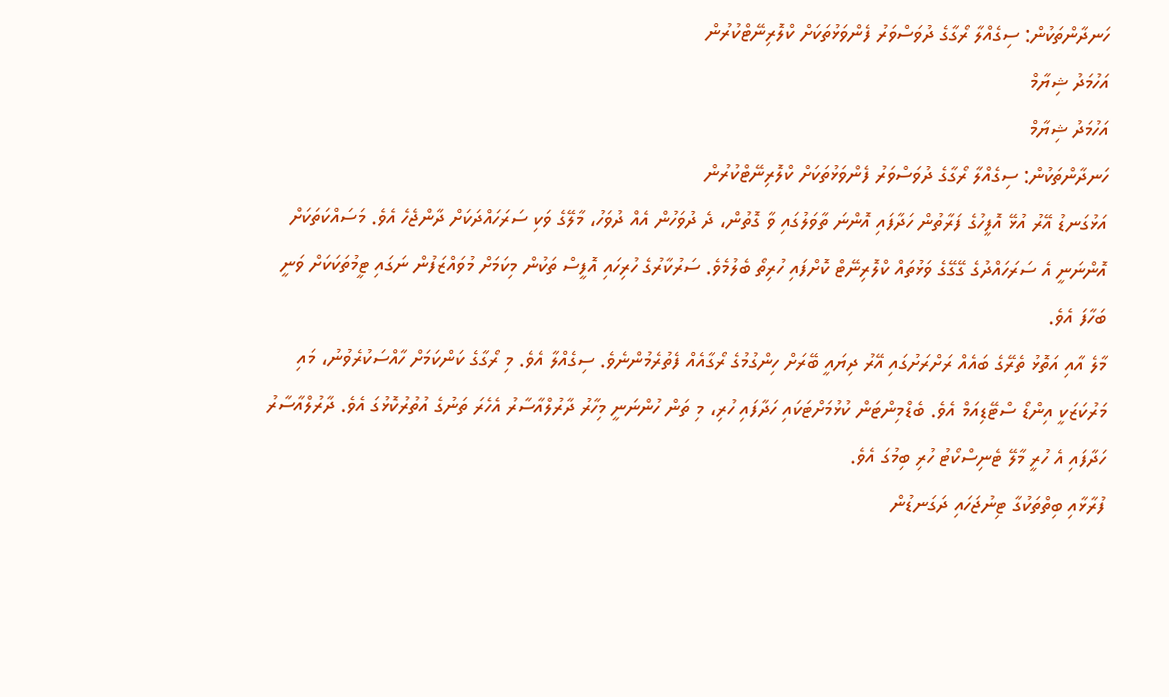ހަނދާންތަކުން: ސިގެއްލާ ރޯގާގެ ދުވަސްވަރު ފެންވަޅުތަކަށް ކްލޮރިނޭޓްކުރުން
އަހުމަދު ޝިޔާމް
އަހުމަދު ޝިޔާމް
ހަނދާންތަކުން: ސިގެއްލާ ރޯގާގެ ދުވަސްވަރު ފެންވަޅުތަކަށް ކްލޮރިނޭޓްކުރުން
އަޅުގަނޑު އޭރު އުޅޭ އޮފީހުގެ ފަރާތުން ހަދާފައި އޮންނަ ތާވަލުގައި ވާ ގޮތުން، ދެ ދުވަހުން އެއް ދުވަހު، މާލޭގެ ވަކި ސަރަހައްދަކަށް ދާންޖެހެ އެވެ. މަސައްކަތަކަށް އޮންނަނީ އެ ސަރަހައްދުގެ ގޭގޭގެ ވަޅުތައް ކްލޮރިނޭޓް ކޮށްފައި ހުރިތޯ ބެލުމެވެ. ސަރުކާރުގެ ހުރިހައި އޮފީސް ތަކުން މިކަމަށް މުވައްޒަފުން ނަގައި ޓީމުތަކަކަށް ވަނީ ބަހާފަ އެވެ.
މާލެ އާއި އަތޮޅު ތެރޭގެ ބައެއް ރަށްރަށުގައި އޭރު ދިޔައީ ބޭރަށް ހިންގުމުގެ ރޯގާއެއް ފެތުރެމުންނެވެ. ސިގެއްލާ އެވެ. މި ރޯގާގެ ކަންކަމަށް ހާއްސަކުރެވުނު، މައި މަރުކަޒަކީ އިންޑޯ ސްޓޭޑިއަމް އެވެ. ބެޑްމިންޓަން ކުޅުމަށްޓަކައި ހަދާފައި ހުރި، މި ތަން ހުންނަނީ މިހާރު ދާރުލްއާސާރު އެހެރަ ތަނުގެ އުތުރުކޮޅުގަ އެވެ. ދާރުލްއާސާރު ހަދާފައި އެ ހުރީ މާލޭ ޓެނިސްކޯޓު ހުރި ބިމުގަ އެވެ.
ފުރާޅާއި ބިތްތަކުގާ ޓިނުޖަހައި ދަގަނޑުން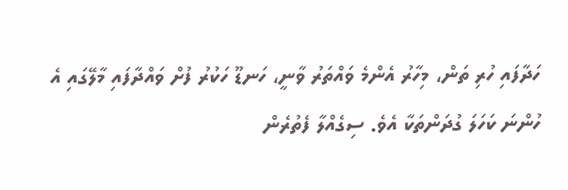ހަދާފައި ހުރި ތަން، މިހާރު އެންމެ ވައްތަރު ވާނީ، ހަނޑޫ ހަކުރު ފުށް ވައްދާފައި މާލޭގައި އެ ހުންނަ ކަހަލަ ގުދަންތަކާ އެވެ. ސިގެއްލާ ފެތުރެން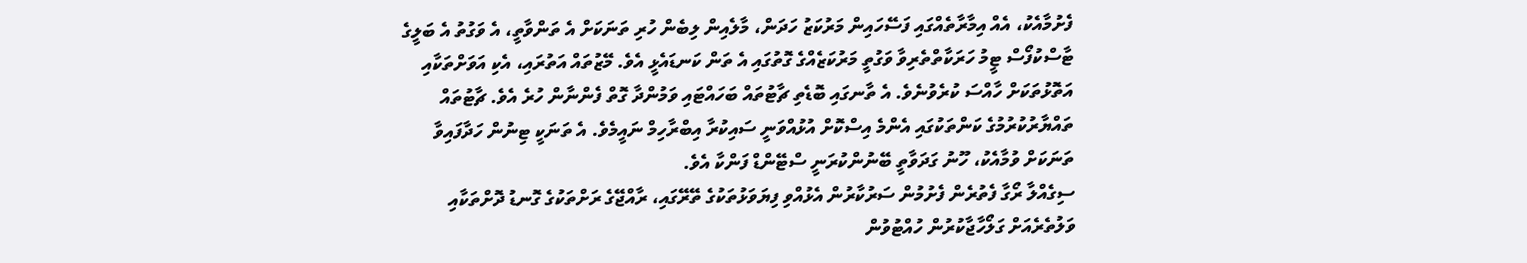ފެށުމާއެކު، އެއް އިމާރާތެއްގައި ފަސޭހައިން މަރުކަޒު ހަދަން، މާލެއިން ލިބެން ހުރި ތަނަކަށް އެ ތަންވާތީ، އެ ވަގުތު އެ ބަލީގެ ޓާސްކުފޯސް ޓީމު ހަރަކާތްތެރިވާ ވަގުތީ މަރުކަޒެއްގެ ގޮތުގައި އެ ތަން ކަނޑައެޅީ އެވެ. މޭޒުތައް އަތުރައި، އެކި އަވަށްތަކާއި އަތޮޅުތަކަށް ހާއްސަ ކުރެވުނެވެ. އެ ތާނގައި ބޮޑެތި ޗާޓުތައް ބަހައްޓައި ވަމުންދާ ގޮތް ފެންނާން ހުރެ އެވެ. ޗާޓުތައް ތައްޔާރުކުރުމުގެ ކަންތަކުގައި އެންމެ އިސްކޮށް އުޅުއްވަނީ ސައިކުރާ އިބްރާހިމް ނައީމެވެ. އެ ތަނަކީ ޓިނުން ހަދާފައިވާ ތަނަކަށް ވުމާއެކު، ހޫނު ގަދަވާތީ ބޭނުންކުރަނީ ސްޓޭންޑް ފަންކާ އެވެ.
ސިގެއްލާ ރޯގާ ފެތުރެން ފެށުމުން ސަރުކާރުން އެޅުއްވި ފިޔަވަޅުތަކުގެ ތޭރޭގައި، ރާއްޖޭގެ ރަށްތަކުގެ ގޮނޑު ދޮށްތަކާއި ވަލުތެރެއަށް ގަލޯހާޖާކުރުން ހުއްޓުވުން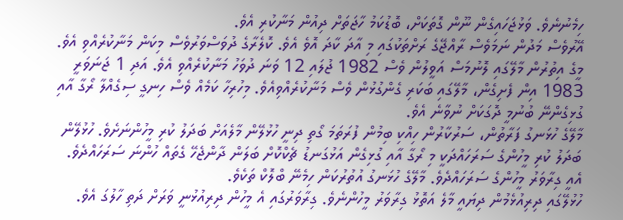ހިމެނުނެވެ. ވަޅުޖަހައިގެން ނޫން ގޮތަކަށް، ބޮޑުކަމު ހާޖަތަށް ދިއުން މަނާކުރި އެވެ.
އޭރުވެސް މަދުން ނަމަވެސް ރާއްޖޭގެ ރަށްތަކުގައި މި އާދަ ކާދަ އޮވެ އެވެ. ކޮލެރާގެ ދުވަސްވަރުވެސް މިކަން މަނާކުރެއްވި އެވެ. މީގެ އިތުރުން މާލޭގައި ލޮނުމަސް އަވީލުން ވެސް 1982 ޖުލައި 12 ވަނަ ދުވަހު މަނާކުރެއްވި އެވެ. އަދި 1 ޖަނަވަރީ 1983 އިން ފެށިގެން، މާލޭގައި ބަކަރި ގެންގުޅުން ވެސް މަނާކުރެއްވިއެވެ. މިހުރިހާ ކަމެއް ވެސް ހިނގީ ސިގެއްލާ ރޯގާ އާއި ގުޅިގެންނޭ ބުނުމީ ދޮގަކަށް ނުވާނެ އެވެ.
މާލޭގެ ހުޅަނގު ފަރާތުން، ސަރުކާރުން ހިއްކި ބިމުން ފުރަތަމަ ގޯތި ދިނީ ހުޅުލޭން މާލެއަށް ބަދަލު ކުރި މީހުންނަށެވެ. ހުޅުލޭން ބަދަލު ކުރި މީހުންގެ ސަރަހައްދަކީ މި ރޯގާ އާއި ގުޅިގެން އަޅުގަނޑު ޗެކްކޮށް ބަލަން ދާންޖެހޭ ގެތައް ހުންނަ ސަރަހައްދެވެ. އެއީ ގިރާވަރު މީހުންގެ ސަރަހައްދެވެ. މާލޭގެ ހުޅަނގު އުތުރުކަން ހިމެނޭ ބްލޮކް ތަކެވެ.
ހުޅުލޭގައި ދިރިއުޅެމުން ދިޔައީ މާލެ އަތޮޅު ގިރާވަރު މީހުންނެވެ. ގިރާވަރުގައި އެ މީހުން ދިރިއުޅުނީ ވަރަށް ދަތި ހާލުގަ އެވެ.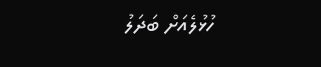ހުޅުލެއަށް ބަދަލު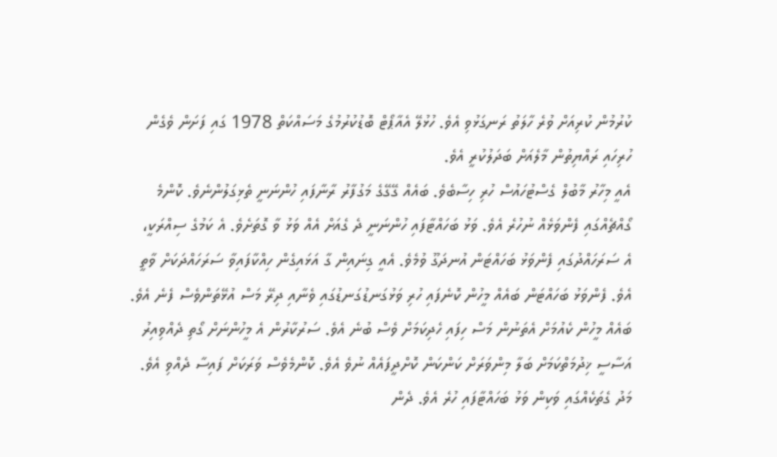ކުރުމުން ކުރިއަށް ވުރެ ހާލަތު ރަނގަޅުވި އެވެ. ހުޅުލޭ އެއާޕޯޓް ބޮޑުކުރުމުގެ މަސައްކަތް 1978 ގައި ފަށަން ވެގެން ހުރިހައި ރައްޔިތުން މާލެއަށް ބަދަލުކުރީ އެވެ.
އެއީ މިހާރު މާބުލް ގެސްޓުހައުސް ހުރި ހިސާބެވެ. ބައެއް ގޭގޭގެ މަގުފާރު ރާނާފައި ހުންނަނީ ތެޅިގަލުންނެވެ. ކޮންމެ ގޯއްޗެއްގައި ފެންވަޅެއް ނުހުރެ އެވެ. ވަޅު ބަހައްޓާފައި ހުންނަނީ ދެ ގެއަށް އެއް ވަޅު ވާ ގޮތަށެވެ. އެ ކަމުގެ ސިއްރަކީ، އެ ސަރަހައްދުގައި ފެންވަޅު ބަހައްޓަން އުނދަގޫ ވުމެވެ. އެއީ ގިނައިން ގާ އަޅައިގެން ހިއްކާފައިވާ ސަރަހައްދަކަށް ވާތީ އެވެ. ފެންވަޅު ބަހައްޓަން ބައެއް މީހުން ކޮނެފައި ހުރި ވަޅުގަނޑުގަނޑުގައި ވެނާއި ދިރޭ މަސް އުޅޭތަންވެސް ފެނެ އެވެ. ބައެއް މީހުން ކެއުމަށް އެތަނުން މަސް ހިފައި ހެދިކަމަށް ވެސް ބުނެ އެވެ. ސަރުކާރުން އެ މީހުންނަށް ގޯތި ދެއްވިއިރު އަސާސީ ޚިދުމަތްކަމަށް ބަލާ މިންވަރަށް ކަންކަން ކޮށްދީފައެއް ނުވެ އެވެ. ކޮންމެވެސް ވަރަކަށް ފައިސާ ދެއްވި އެވެ.
މަދު ގެތަކެއްގައި ވަކިން ވަޅު ބަހައްޓާފައި ހުރެ އެވެ. ދެން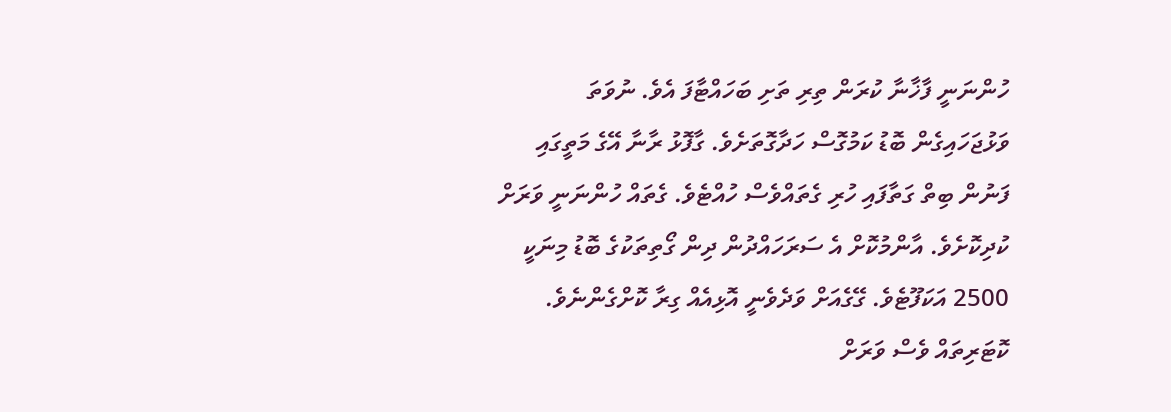ހުންނަނީ ފާޚާނާ ކުރަން ތިރި ތަށި ބަހައްޓާފަ އެވެ. ނުވަތަ ވަޅުޖަހައިގެން ބޮޑު ކަމުގޮސް ހަދާގޮތަށެވެ. ގާފޮޅު ރާނާ އޭގެ މަތީގައި ފަނުން ބިތް ގަތާފައި ހުރި ގެތައްވެސް ހުއްޓެވެ. ގެތައް ހުންނަނީ ވަރަށް ކުދިކޮށެވެ. އާންމުކޮށް އެ ސަރަހައްދުން ދިން ގޯތިތަކުގެ ބޮޑު މިނަކީ 2500 އަކަފޫޓެވެ. ގޭގެއަށް ވަދެވެނީ އޮޅިއެއް ގިރާ ކޮށްގެންނެވެ. ކޮޓަރިތައް ވެސް ވަރަށް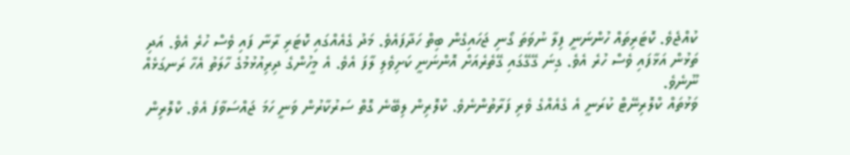ކުއްޖެވެ. ކޮޓަރިތައް ހުންނަނީ ފިލާ ނުވަތަ ގޯނި ޖަހައިގެން ބިތް ހަދާފައެވެ. މަދު ގެއެއްގައި ކޮޓަރި ރާނާ ފައި ވެސް ހުރެ އެވެ. އަދި ތަޅުން އަޅާފައި ވެސް ހުރެ އެވެ. ގިނަ ގޭގޭގައި ގޭތެރެއަށް އޮންނަނީ ކަށިވެލި ލާފަ އެވެ. އެ މީހުންގެ ދިރިއުޅުމުގެ ހާލަތު އެހާ ރަނގަޅެއް ނޫނެވެ.
ވަޅުތައް ކްލޮރިނޭޓް ކުރަނީ އެ ގެއެއްގެ ވެރި ފަރާތުންނެވެ. ކްލޮރިން ލިބޭނެ ގޮތް ސަރުކާރުން ވަނީ ހަމަ ޖައްސަވާފަ އެވެ. ކްލޮރިން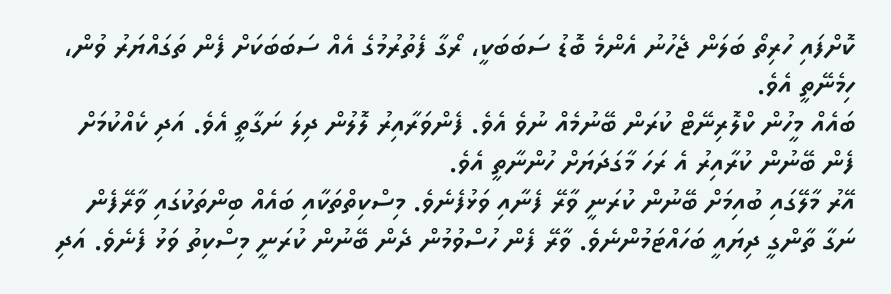ކޮށްފައި ހުރިތޯ ބަލަން ޖެހުނު އެންމެ ބޮޑު ސަބަބަކީ، ރޯގާ ފެތުރުމުގެ އެއް ސަބަބަކަށް ފެން ތަގައްޔަރު ވުން، ހިމެނޭތީ އެވެ.
ބައެއް މީހުން ކްލޮރިނޭޓް ކުރަން ބޭނުމެއް ނުވެ އެވެ. ފެންވަރާއިރު ލޮލުން ދިލަ ނަގާތީ އެވެ. އަދި ކެއްކުމަށް ފެން ބޭނުން ކުރާއިރު އެ ރަހަ މާގަދަޔަށް ހުންނާތީ އެވެ.
އޭރު މާލޭގައި ބުއިމަށް ބޭނުން ކުރަނީ ވާރޭ ފެނާއި ވަޅުފެނެވެ. މިސްކިތްތަކާއި ބައެއް ބިންތަކުގައި ވާރޭފެން ނަގާ ތާންގީ ދިޔައީ ބަހައްޓަމުންނެވެ. ވާރޭ ފެން ހުސްވުމުން ދެން ބޭނުން ކުރަނީ މިސްކިތު ވަޅު ފެނެވެ. އަދި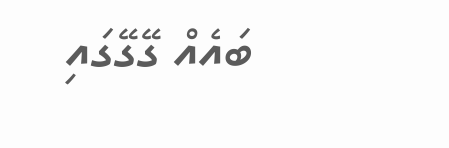ބައެއް ގޭގޭގައި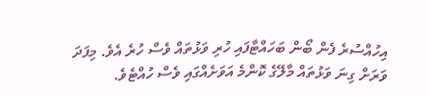އިހުއްސުރެ ފެން ބޯން ބަހައްޓާފައި ހުރި ވަޅުތައް ވެސް ހުރެ އެވެ. މިފަދަ ވަރަށް ގިނަ ވަޅުތައް މާލޭގެ ކޮންމެ އަވަށެއްގައި ވެސް ހުއްޓެވެ.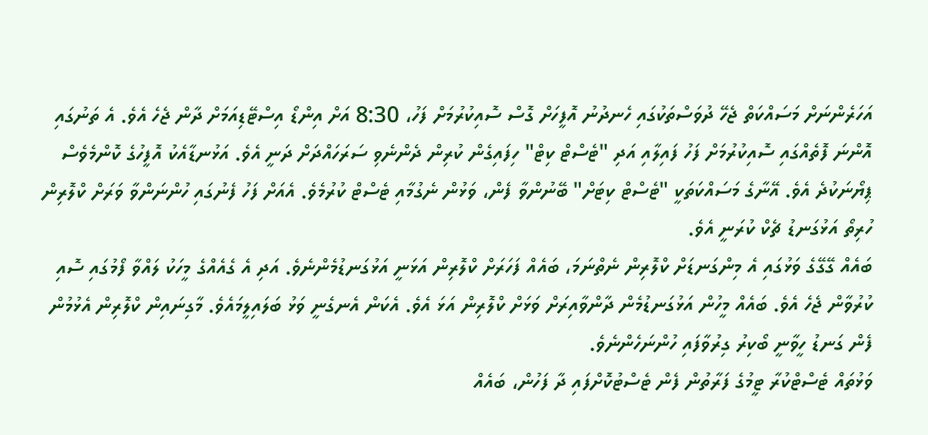އަހަރެންނަށް މަސައްކަތް ޖެހޭ ދުވަސްތަކުގައި ހެނދުނު އޮފީހަށް ގޮސް ސޮއިކުރުމަށް ފަހު، 8:30 އަށް އިންޑޯ އިސްޓޭޑިއަމަށް ދާން ޖެހެ އެވެ. އެ ތަނުގައި އޮންނަ ފޮތެއްގައި ސޮއިކުރުމަށް ފަހު ފައިލާއި އަދި "ޓެސްޓް ކިޓް" ހިފައިގެން ކުރިން ދެންނެވި ސަރަހައްދަށް ދަނީ އެވެ. އަޅުނޑާއެކު އޮފީހުގެ ކޮންމެވެސް ޕިޔޯނަކުދެ އެވެ. އޭނާގެ މަސައްކަތަކީ "ޓެސްޓް ކިޓަށް" ބޭނުންވާ ފެން، ވަޅުން ނެގުމާއި ޓެސްޓް ކުރުމެވެ. އެއަށް ފަހު ފެނުގައި ހުންނަންވާ ވަރަށް ކްލޮރިން ހުރިތޯ އަޅުގަނޑު ޗެކް ކުރަނީ އެވެ.
ބައެއް ގޭގޭގެ ވަޅުގައި އެ މިންގަނޑަށް ކްލޮރިން ނެތްނަމަ، ބައެއް ފަހަރަށް ކްލޮރިން އަޅަނީ އަޅުގަނޑުމެންނެވެ. އަދި އެ ގެއެއްގެ މީހަކު ލައްވާ ފޯމުގައި ސޮއި ކުރުވާން ޖެހެ އެވެ. ބައެއް މީހުން އަޅުގަނޑުމެން ދާންވާއިރަށް ވަޅަށް ކްލޮރިން އަޅަ އެވެ. އެކަން އެނގެނީ ވަޅު ބަލައިލީމައެވެ. މާގިނައިން ކްލޮރިން އެޅުމުން ފެން ގަނޑު ހީވާނީ ބޯކިރު ގިރުވާފައި ހުންނަހެންނެވެ.
ވަޅުތައް ޓެސްޓްކުރާ ޓީމުގެ ފަރާތުން ފެން ޓެސްޓުކޮށްފައި ދާ ފަހުން، ބައެއް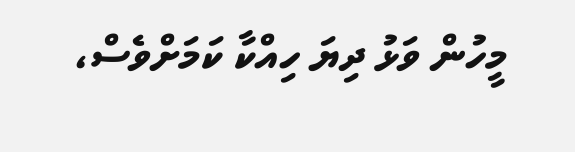މީހުން ވަޅު ދިޔަ ހިއްކާ ކަމަށްވެސް،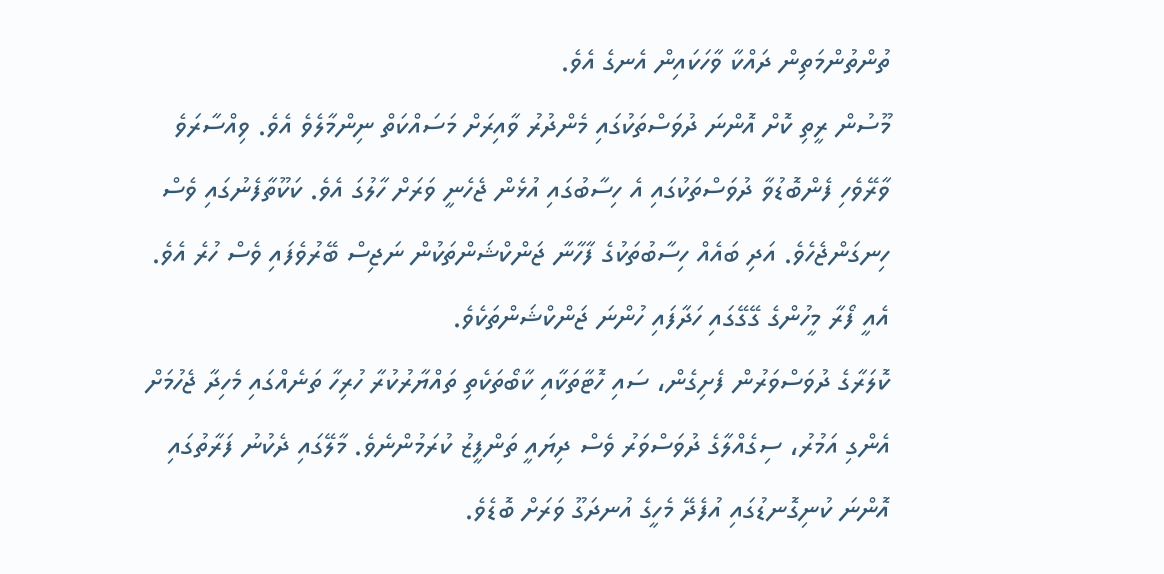ތުންތުންމަތިން ދައްކާ ވާހަކައިން އެނގެ އެވެ.
މޫސުން ރީތި ކޮށް އޮންނަ ދުވަސްތަކުގައި މެންދުރު ވާއިރަށް މަސައްކަތް ނިންމާލެވެ އެވެ. ވިއްސާރަވެ ވާރޭވެހި ފެންބޮޑުވާ ދުވަސްތަކުގައި އެ ހިސާބުގައި އުޅެން ޖެހެނީ ވަރަށް ހާލުގަ އެވެ. ކަކޫތާފެނުގައި ވެސް ހިނގަންޖެހެވެ. އަދި ބައެއް ހިސާބުތަކުގެ ފާހާނާ ޖަންކްޝަންތަކުން ނަޖިސް ބޭރުވެފައި ވެސް ހުރެ އެވެ. އެއީ ފޯރާ މީހުންގެ ގޭގޭގައި ހަދާފައި ހުންނަ ޖަންކްޝަންތަކެވެ.
ކޮލަރާގެ ދުވަސްވަރުން ފެށިގެން، ސައި ހޮޓާތަކާއި ކާބޯތަކެތި ތައްޔާރުކުރާ ހުރިހާ ތަނެއްގައި މެހިދާ ޖެހުމަށް އެންގި އަމުރު، ސިގެއްލާގެ ދުވަސްވަރު ވެސް ދިޔައީ ތަންފީޒު ކުރަމުންނެވެ. މާލޭގައި ދެކުނު ފަރާތުގައި އޮންނަ ކުނިގޮނޑުގައި އުފެދޭ މެހީގެ އުނދަގޫ ވަރަށް ބޮޑެވެ.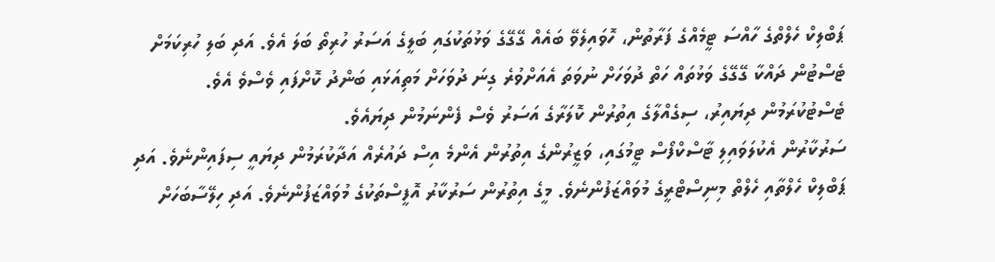ޕަބްލިކް ހެލްތްގެ ހާއްސަ ޓީމެއްގެ ފަރާތުން، ހޮވައިލެވޭ ބައެއް ގޭގޭގެ ވަޅުތަކުގައި ބަލީގެ އަސަރު ހުރިތޯ ބަލަ އެވެ. އަދި ބަލި ހުރިކަމަށް ޓެސްޓުން ދައްކާ ގޭގޭގެ ވަޅުތައް ހަތް ދުވަހަށް ނުވަތަ އެއަށްވުރެ ގިނަ ދުވަހަށް މަތިއަޅައި ބަންދު ކޮށްފައި ވެސްވެ އެވެ. ޓެސްޓުކުރަމުން ދިޔައިރު، ސިގެއްލާގެ އިތުރުން ކޮލަރާގެ އަސަރު ވެސް ފެންނަމުން ދިޔައެވެ.
ސަރުކާރުން އެކުލަވައިލި ޓާސްކްފޯސް ޓީމުގައި، ވަޒީރުންގެ އިތުރުން އެންމެ އިސް ދައުރެއް އަދާކުރަމުން ދިޔައީ ސިފައިންނެވެ. އަދި ޕަބްލިކް ހެލްތާއި ހެލްތް މިނިސްޓްރީގެ މުވައްޒަފުންނެވެ. މީގެ އިތުރުން ސަރުކާރު އޮފީސްތަކުގެ މުވައްޒަފުންނެވެ. އަދި ހިލޭސާބަހަށް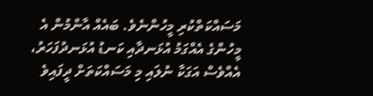މަސައްކަތްކުރި މީހުންނެވެ. ބައެއް އާންމުން އެ މީހުންގެ އެއްގަމު އުޅަނދާއި ކަނޑު އުޅަނދުފަހަރު، އެއްވެސް އަގަކާ ނުލައި މި މަސައްކަތަށް ދީފައިވެ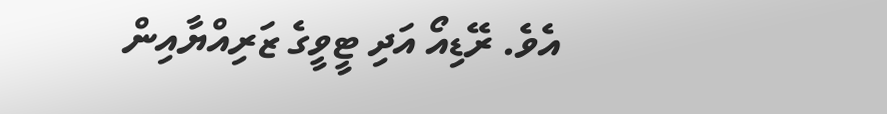އެވެ. ރޭޑިއޯ އަދި ޓީވީގެ ޒަރިއްޔާއިން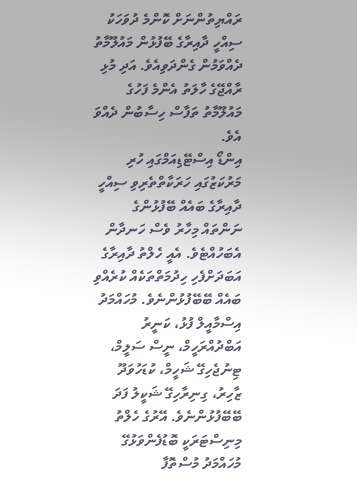ރައްޔިތުންނަށް ކޮންމެ ދުވަހަކު ސިއްހީ ދާއިރާގެ ބޭފުޅުން މައުލޫމާތު ދެއްވަމުން ގެންދަވިއެވެ. އަދި މުޅި ރާއްޖޭގެ ހާލަތު އެންމެ ފަހުގެ މައުލޫމާތު ތަފާސް ހިސާބުން ދެއްވަ އެވެ.
އިންޑޯ އިސްޓޭޑިއަމްގައި ހުރި މަރުކަޒުގައި ހަރަކާތްތެރިވި ސިއްހީ ދާއިރާގެ ބައެއް ބޭފުޅުންގެ ނަންތައް މިހާރު ވެސް ހަނދާން އެބަހުއްޓެވެ. އެއީ ހެލްތު ދާއިރާގެ އަބަދަށްފެހި ހިދުމަތްތަކެއް ކުރެއްވި ބައެއް ބޭބޭފުޅުންނެވެ. މުހައްމަދު އިސްމާއީލް ފުޅު، ކަނީރު އަބްދުއްރަހީމް، ނީސް ސަލީމް، ޓިނުޖެހިގޭ ޝަހީމް، ކުޑަހުވަދޫ ޒާހިރު، ގިނިރާހިގޭ ޝަކީލު ފަދަ ބޭބޭފުޅުންނެވެ. އޭރުގެ ހެލްތު މިނިސްޓަރަކީ ބޮޑުފެންވަޅުގޭ މުހައްމަދު މުސްތޮފާ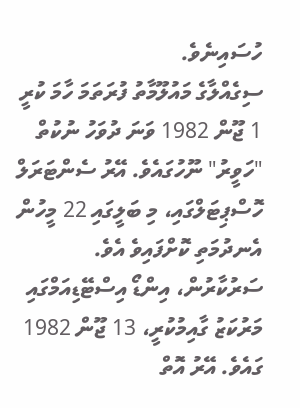ހުސައިނެވެ.
ސިގެއްލާގެ މައުލޫމާތު ފުރަތަމަ ހާމަ ކުރީ 1 ޖޫން 1982 ވަނަ ދުވަހު ނުކުތް "ހަވީރު" ނޫހުގައެވެ. އޭރު ސެންޓަރަލް ހޮސްޕިޓަލްގައި، މި ބަލީގައި 22 މީހުން އެނދުމަތި ކޮށްފައިވެ އެވެ.
ސަރުކާރުން، އިންޑޯ އިސްޓޭޑިއަމްގައި މަރުކަޒު ގާއިމުކުރީ، 13 ޖޫން 1982 ގައެވެ. އޭރު އޮތް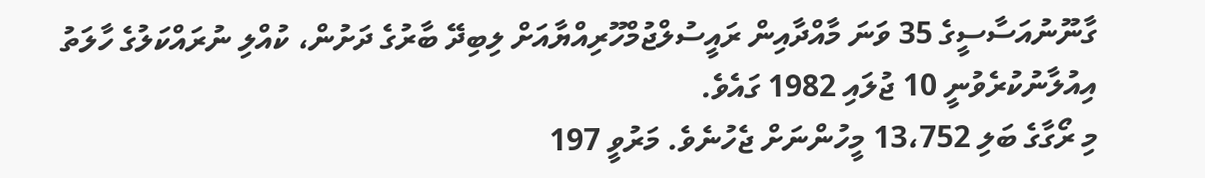ގާނޫނުއަސާސީގެ 35 ވަނަ މާއްދާއިން ރައީސުލްޖުމްހޫރިއްޔާއަށް ލިބިދޭ ބާރުގެ ދަށުން، ކުއްލި ނުރައްކަލުގެ ހާލަތު އިއުލާނުކުރެވުނީ 10 ޖުލައި 1982 ގައެވެ.
މި ރޯގާގެ ބަލި 13،752 މީހުންނަށް ޖެހުނެވެ. މަރުވީ 197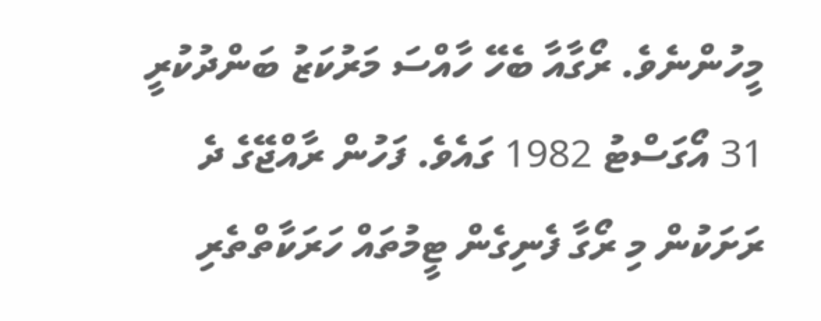މީހުންނެވެ. ރޯގާއާ ބެހޭ ހާއްސަ މަރުކަޒު ބަންދުކުރީ 31 އޯގަސްޓު 1982 ގައެވެ. ފަހުން ރާއްޖޭގެ ދެ ރަށަކުން މި ރޯގާ ފެނިގެން ޓީމުތައް ހަރަކާތްތެރި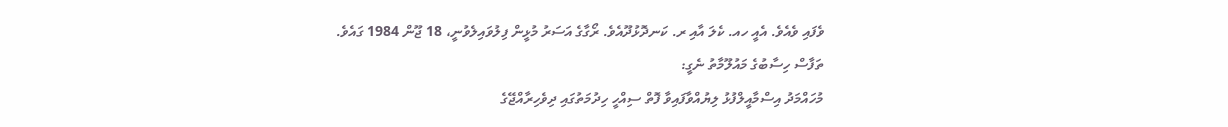ވެފައި ވެއެވެ. އެއީ ހއ. ކެލަ އާއި ރ. ކަނދޮޅުދޫއެވެ. ރޯގާގެ އަސަރު މުޅީން ފިލުވައިލެވުނީ، 18 ޖޫން 1984 ގައެވެ.
ތަފާސް ހިސާބުގެ މައުލޫމާތު ނެގީ:
މުހައްމަދު އިސްމާއީލްފުޅު ލިޔުއްވާފައިވާ ފޮތް ސިއްހީ ހިދުމަތުގައި ދިވެހިރާއްޖޭގެ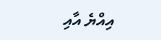އިއްޔެ އާއި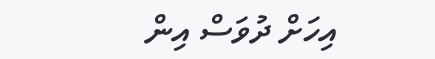އިހަށް ދުވަސް އިން